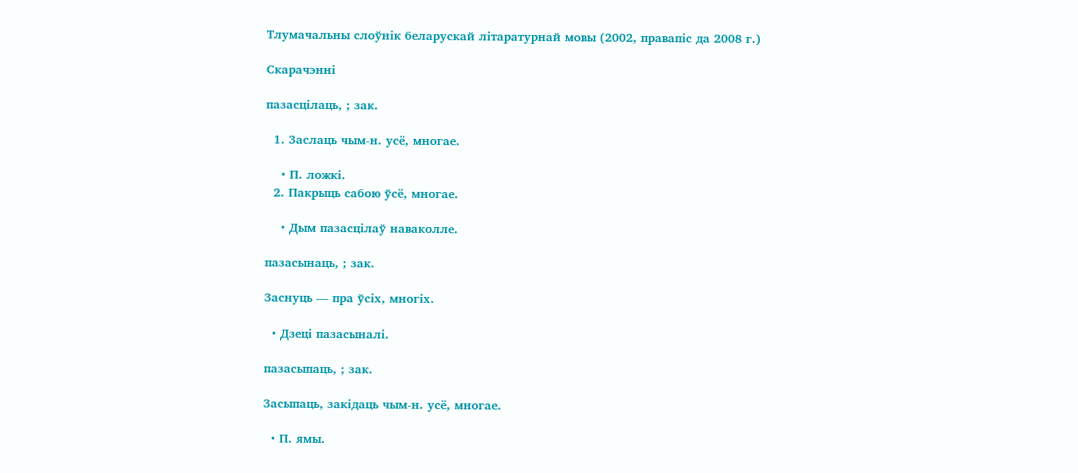Тлумачальны слоўнік беларускай літаратурнай мовы (2002, правапіс да 2008 г.)

Скарачэнні

пазасцілаць, ; зак.

  1. Заслаць чым-н. усё, многае.

    • П. ложкі.
  2. Пакрыць сабою ўсё, многае.

    • Дым пазасцілаў наваколле.

пазасынаць, ; зак.

Заснуць — пра ўсіх, многіх.

  • Дзеці пазасыналі.

пазасыпаць, ; зак.

Засыпаць, закідаць чым-н. усё, многае.

  • П. ямы.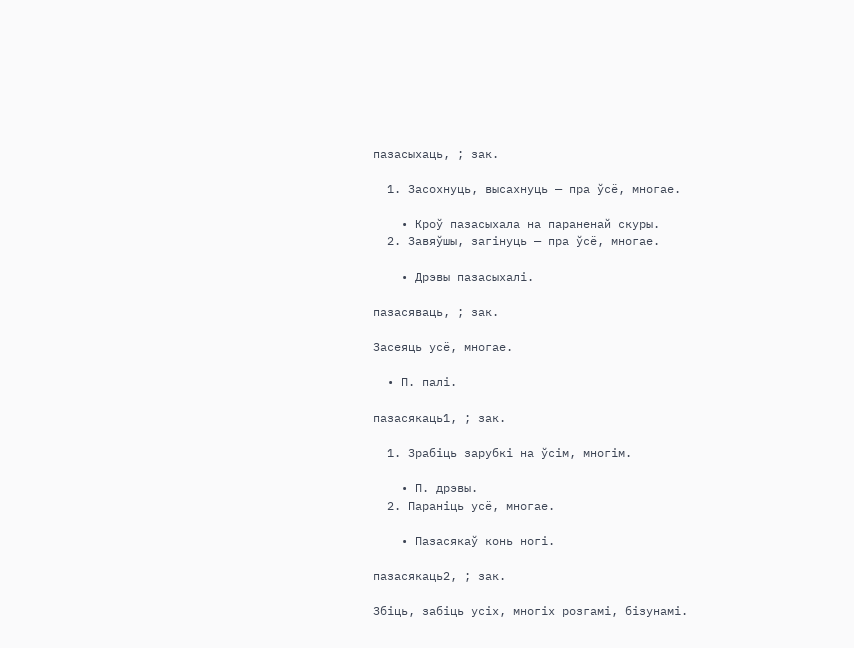пазасыхаць, ; зак.

  1. Засохнуць, высахнуць — пра ўсё, многае.

    • Кроў пазасыхала на параненай скуры.
  2. Завяўшы, загінуць — пра ўсё, многае.

    • Дрэвы пазасыхалі.

пазасяваць, ; зак.

Засеяць усё, многае.

  • П. палі.

пазасякаць1, ; зак.

  1. Зрабіць зарубкі на ўсім, многім.

    • П. дрэвы.
  2. Параніць усё, многае.

    • Пазасякаў конь ногі.

пазасякаць2, ; зак.

Збіць, забіць усіх, многіх розгамі, бізунамі.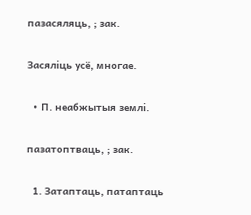пазасяляць, ; зак.

Засяліць усё, многае.

  • П. неабжытыя землі.

пазатоптваць, ; зак.

  1. Затаптаць, патаптаць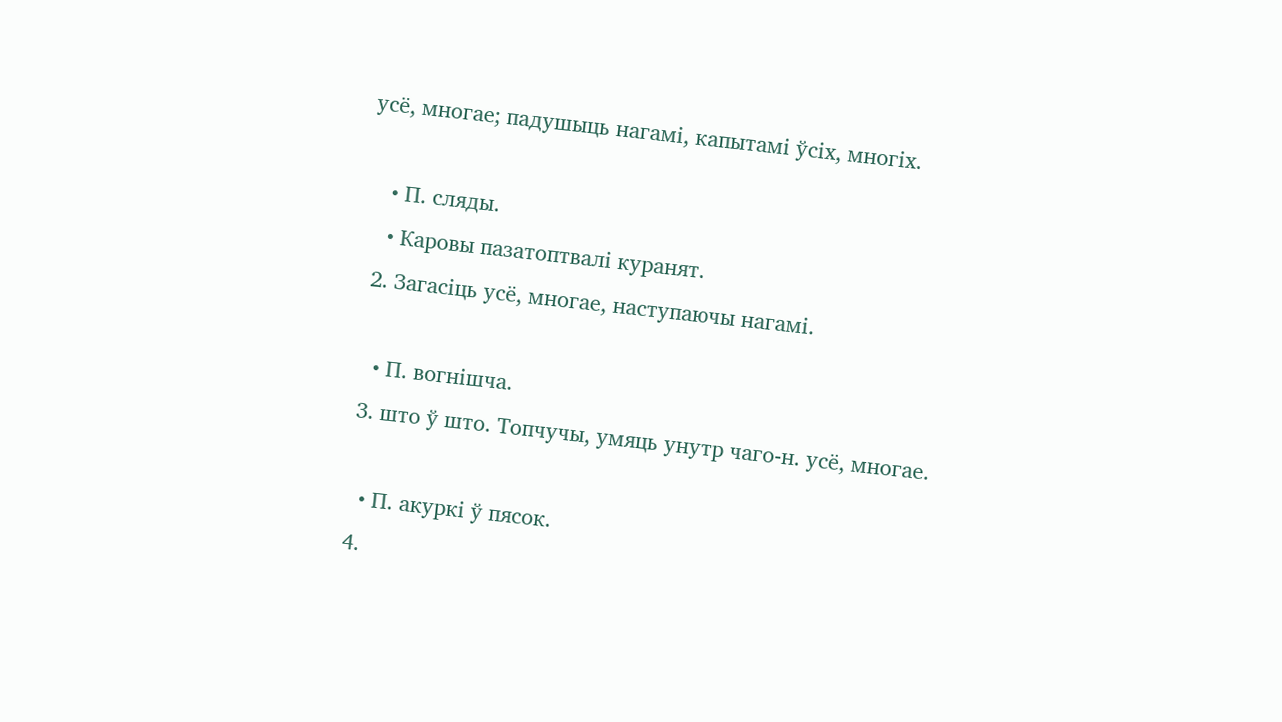усё, многае; падушыць нагамі, капытамі ўсіх, многіх.

    • П. сляды.
    • Каровы пазатоптвалі куранят.
  2. Загасіць усё, многае, наступаючы нагамі.

    • П. вогнішча.
  3. што ў што. Топчучы, умяць унутр чаго-н. усё, многае.

    • П. акуркі ў пясок.
  4.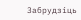Забрудзіць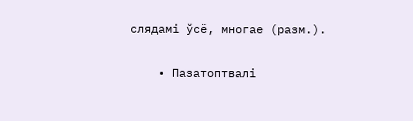слядамі ўсё, многае (разм.).

    • Пазатоптвалі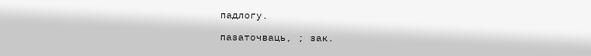падлогу.

пазаточваць, ; зак.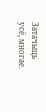Затачыць усё, многае.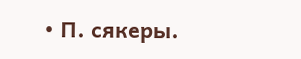• П. сякеры.